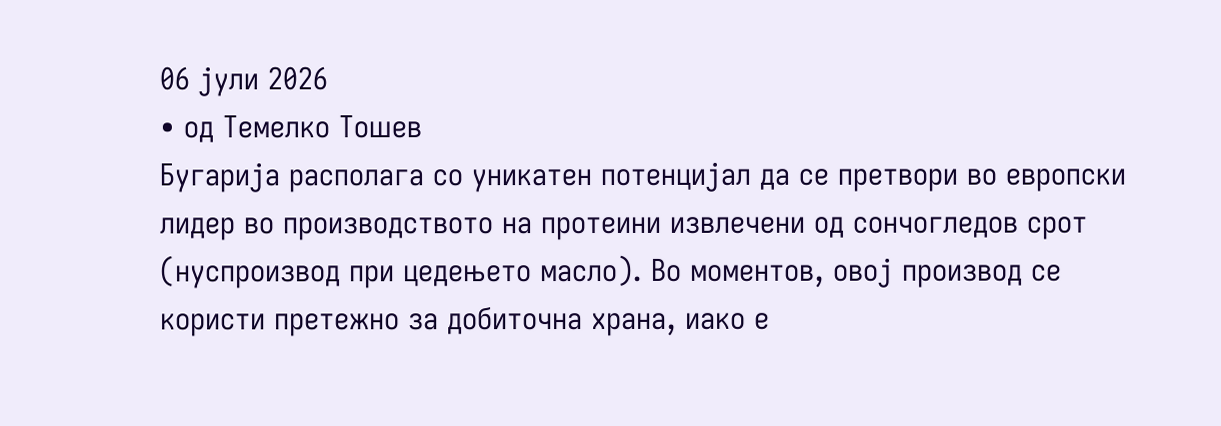06 јули 2026
• од Темелко Тошев
Бугарија располага со уникатен потенцијал да се претвори во европски лидер во производството на протеини извлечени од сончогледов срот (нуспроизвод при цедењето масло). Во моментов, овој производ се користи претежно за добиточна храна, иако е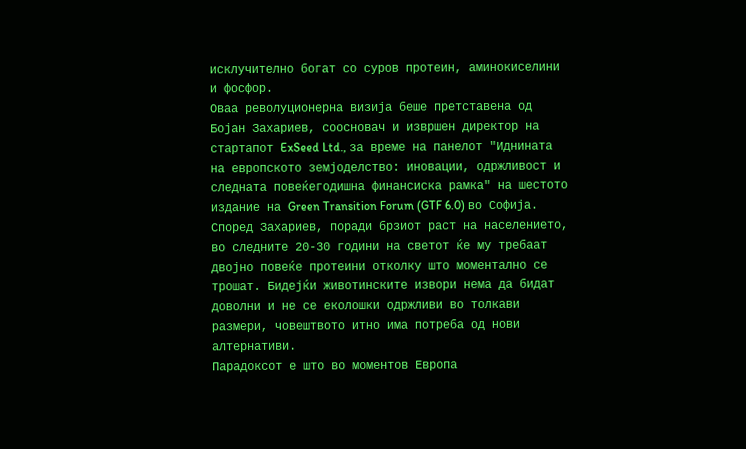исклучително богат со суров протеин, аминокиселини и фосфор.
Оваа револуционерна визија беше претставена од Бојан Захариев, соосновач и извршен директор на стартапот ExSeed Ltd., за време на панелот "Иднината на европското земјоделство: иновации, одржливост и следната повеќегодишна финансиска рамка" на шестото издание на Green Transition Forum (GTF 6.0) во Софија.
Според Захариев, поради брзиот раст на населението, во следните 20-30 години на светот ќе му требаат двојно повеќе протеини отколку што моментално се трошат. Бидејќи животинските извори нема да бидат доволни и не се еколошки одржливи во толкави размери, човештвото итно има потреба од нови алтернативи.
Парадоксот е што во моментов Европа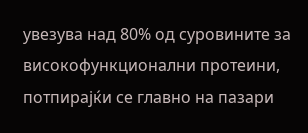увезува над 80% од суровините за високофункционални протеини, потпирајќи се главно на пазари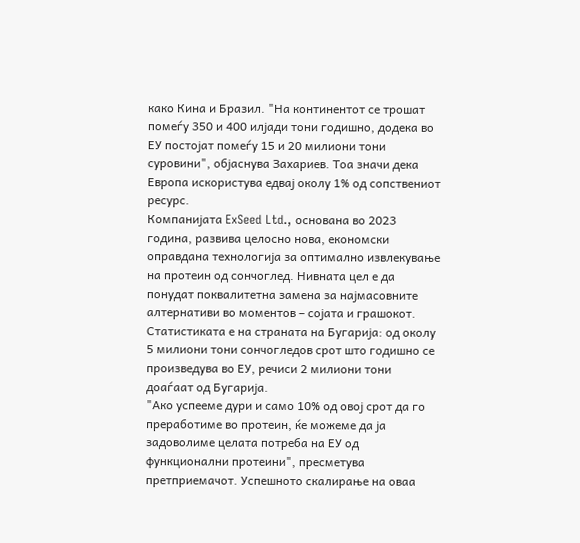како Кина и Бразил. "На континентот се трошат помеѓу 350 и 400 илјади тони годишно, додека во ЕУ постојат помеѓу 15 и 20 милиони тони суровини", објаснува Захариев. Тоа значи дека Европа искористува едвај околу 1% од сопствениот ресурс.
Компанијата ExSeed Ltd., основана во 2023 година, развива целосно нова, економски оправдана технологија за оптимално извлекување на протеин од сончоглед. Нивната цел е да понудат поквалитетна замена за најмасовните алтернативи во моментов – сојата и грашокот.
Статистиката е на страната на Бугарија: од околу 5 милиони тони сончогледов срот што годишно се произведува во ЕУ, речиси 2 милиони тони доаѓаат од Бугарија.
"Ако успееме дури и само 10% од овој срот да го преработиме во протеин, ќе можеме да ја задоволиме целата потреба на ЕУ од функционални протеини", пресметува претприемачот. Успешното скалирање на оваа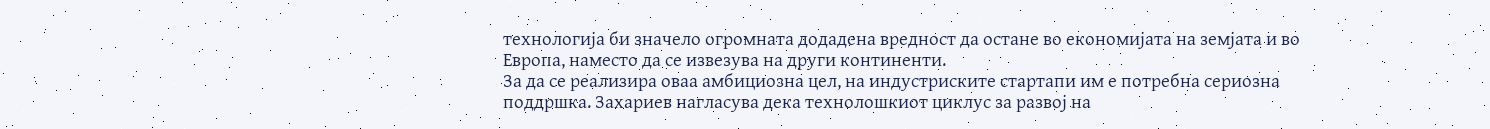технологија би значело огромната додадена вредност да остане во економијата на земјата и во Европа, наместо да се извезува на други континенти.
За да се реализира оваа амбициозна цел, на индустриските стартапи им е потребна сериозна поддршка. Захариев нагласува дека технолошкиот циклус за развој на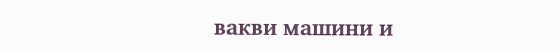вакви машини и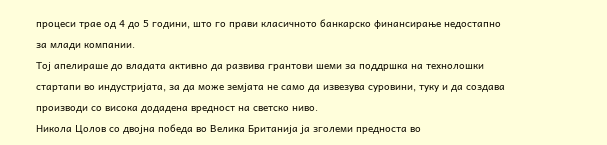процеси трае од 4 до 5 години, што го прави класичното банкарско финансирање недостапно за млади компании.
Тој апелираше до владата активно да развива грантови шеми за поддршка на технолошки стартапи во индустријата, за да може земјата не само да извезува суровини, туку и да создава производи со висока додадена вредност на светско ниво.
Никола Цолов со двојна победа во Велика Британија ја зголеми предноста во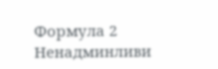Формула 2
Ненадминливи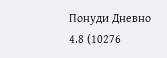Понуди Дневно
4.8 (10276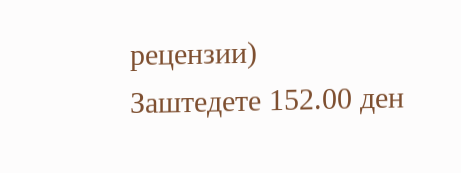рецензии)
Заштедете 152.00 ден